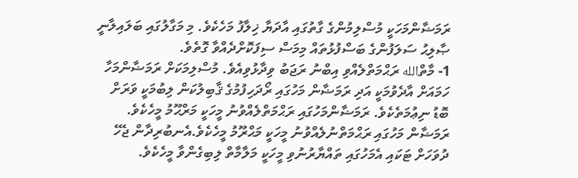ރަމަޟާންމަހަކީ މުސްލިމުންގެ ގާތުގައި އާދަޔާ ޚިލާފު މަހެކެވެ. މި މަގާލުގައި ބަލައިލާނީ ޞާލިޙު ސަލަފުންގެ ބަސްފުޅުތައް މިމަސް ސިފަކޮށްދެއްވާ ގޮތެވެ.
1- މާތްالله ރަޙްމަތްލެއްވި އިބްނު ރަޖަބު ވިދާޅުވިއެވެ. މުސްލިމަކަށް ރަމަޟާންމަހާ ހަމައަށް އާދެވުމަކީ އަދި ރަމަޟާން މަހުގައި ރޯދަހިފުމުގެ ޤާބިލުކަން ލިބުމަކީ ވަރަށް ބޮޑު ނިޢުމަތެކެވެ. ރަމަޟާންމަހުގައި ރަޙްމަތްލެއްވުނު މީހަކީ މަރްޙޫމު މީހެކެވެ. ރަމަޟާން މަހުގައި ރަޙްމަތްނުލެއްވުނު މީހަކީ މަޙްރޫމު މީހެކެވެ.އެނބުރިދާން ޖެހޭ ދުވަހަށް ޓަކައި އެމަހުގައި ތައްޔާރުނުވި މީހަކީ މަލާމާތް ލިބިގެންވާ މީހެކެވެ.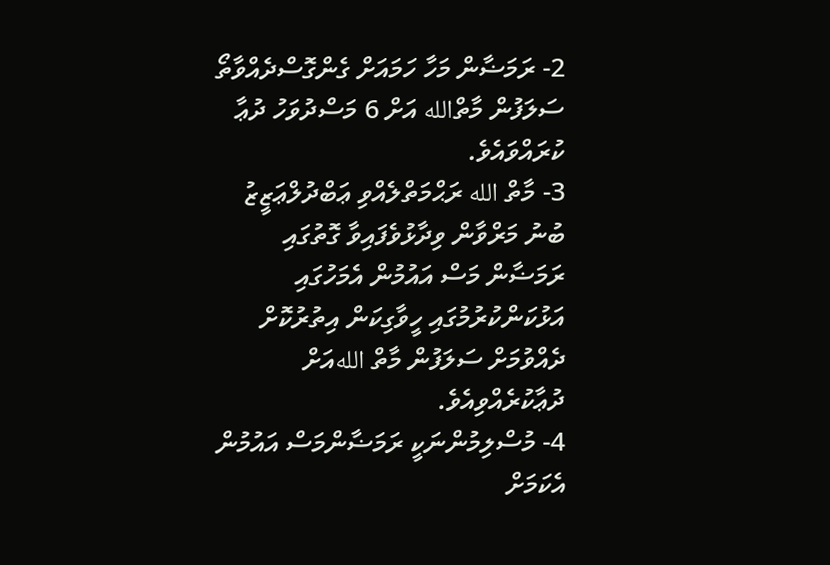2- ރަމަޟާން މަހާ ހަމައަށް ގެންގޮސްދެއްވާތޯ ސަލަފުން މާތްالله އަށް 6 މަސްދުވަހު ދުޢާ ކުރައްވައެވެ.
3- މާތް الله ރަޙްމަތްލެއްވި ޢަބްދުލްޢަޒީޒު ބުނު މަރްވާން ވިދާޅުވެފައިވާ ގޮތުގައި ރަމަޟާން މަސް އައުމުން އެމަހުގައި އަޅުކަންކުރުމުގައި ހީވާގިކަން އިތުރުކޮށް ދެއްވުމަށް ސަލަފުން މާތް اللهއަށް ދުޢާކުރެއްވިއެވެ.
4- މުސްލިމުންނަކީ ރަމަޟާންމަސް އައުމުން އެކަމަށް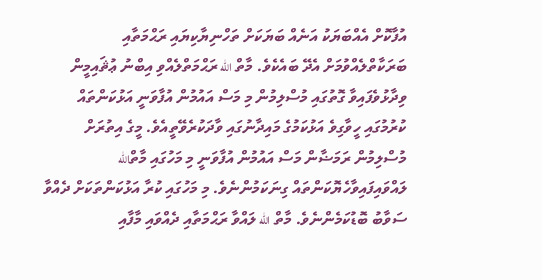އުފާކޮށް އެއްބަޔަކު އަނެއް ބަޔަކަށް ތަހްނިޔާކިޔައި ރަޙްމަތާއި ބަރަކާތްލެއްވުމަށް އެދޭ ބައެކެވެ. މާތް الله ރަޙްމަތްލެއްވި އިބްނު ޢުޘައިމީން ވިދާޅުވެފައިވާ ގޮތުގައި މުސްލިމުން މި މަސް އައުމުން އުފާވަނީ އަޅުކަންތައް ކުރުމުގައި ހީވާގިވެ އަޅުކަމުގެ މައިދާނުގައި ވާދަކުރެވޭތީއެވެ. މީގެ އިތުރަށް މުސްލިމުން ރަމަޟާން މަސް އައުމުން އުފާވަނީ މި މަހުގައި މާތްالله ލައްވައިފައިވާހެޔޮކަންތައް ގިނަކަމުންނެވެ. މި މަހުގައި ކުރާ އަޅުކަންތަކަށް ދެއްވާ ސަވާބު ބޮޑުކަމެންނެވެ. މާތް الله ލައްވާ ރަޙްމަތާއި ދެއްވައި މާފާއި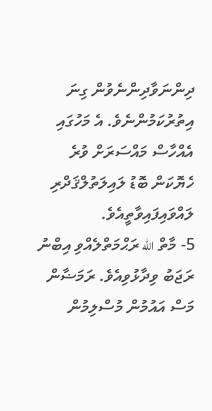ދިންނަވާދިންނެވުން ގިނަ އިތުރުކަމުންނެވެ. އެ މަހުގައި އެއްހާސް މައްސަރަށް ވުރެ ހެޔޮކަން ބޮޑު ލައިލަތުލްޤަދްރި ލައްވައިފައިވާތީއެވެ.
5- މާތް الله ރަޙްމަތްލެއްވި އިބްނު ރަޖަބު ވިދާޅުވިއެވެ. ރަމަޟާން މަސް އައުމުން މުސްލިމުން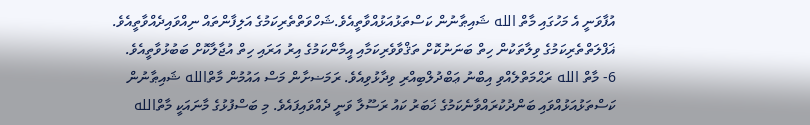އުފާވަނީ އެ މަހުގައި މާތް الله ޝައިޠާނުން ކަސްތަޅުއަޅުއްވާތީއެވެ.ޝަހްވަތްތެރިކަމުގެ އަލިފާންތައް ނިއްވައިދެއްވާތީއެވެ. ޣަފްލަތްތެރިކަމުގެ ވިލާތަކުން ހިތް ބަނަނުކޮށް ތަޤްވާވެރިކަމާއި އީމާންކަމުގެ އިރު އަރައި ހިތް އުޖާލާކޮށް ބަބުޅުވާތީއެވެ.
6- މާތް الله ރަޙްމަތްލެއްވި އިބްނު ޢަބްދުލްބިއްރި ވިދާޅުވިއެވެ. ރަމަޟށާން މަސް އައުމުން މާތްالله ޝައިޠާނުން ކަސްތަޅުއަޅުއްވައި ބަންދުކުރައްވާނެކަމުގެ ޚަބަރު ކައު ރަސޫލާ ވަނީ ދެއްވައިފައެވެ. މި ބަސްފުޅުގެ މާނައަކީ މާތްالله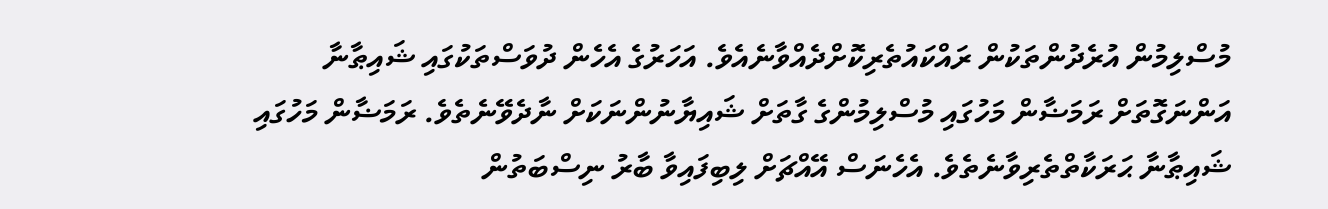މުސްލިމުން އުރެދުންތަކުން ރައްކައުތެރިކޮށްދެއްވާނެއެވެ. އަހަރުގެ އެހެން ދުވަސްތަކުގައި ޝައިޠާނާ އަންނަގޮތަށް ރަމަޟާން މަހުގައި މުސްލިމުންގެ ގާތަށް ޝައިޔާނުންނަކަށް ނާދެވޭނެތެވެ. ރަމަޟާން މަހުގައި ޝައިޠާނާ ޙަރަކާތްތެރިވާނެތެވެ. އެހެނަސް އޭއްޗަށް ލިބިފައިވާ ބާރު ނިސްބަތުން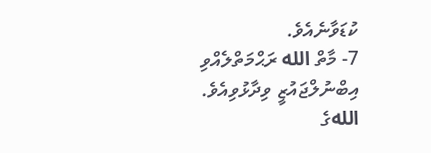ކުޑަވާނެއެވެ.
7- މާތް الله ރަޙްމަތްލެއްވި އިބްނުލްޖައުޒީ ވިދާޅުވިއެވެ. اللهގެ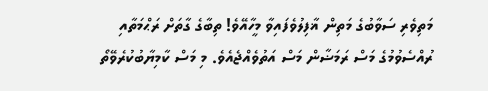މަތިވެރި ސަވާބުގެ މަތިން ޣާފިލުވެފައިވާ މީހާއޭވެ! ތިބާގެ ގާތަށް ރަޙްމަތާއި ރުއްސެވުމުގެ މަސް ރަމަޟާން މަސް އަތުވެއްޖެއެވެ. މި މަސް ކާމިޔާބުކުރެވޭތޯ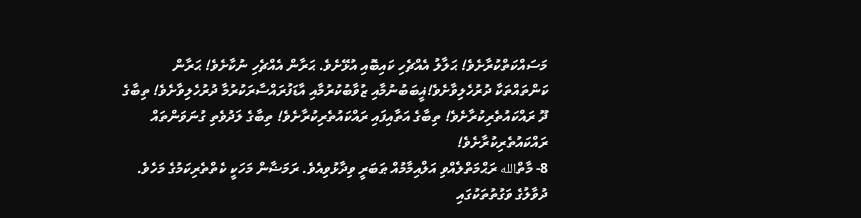މަސައްކަތްކުރާށެވެ! ޙަލާލު އެއްޗެހި ކައިބޮއި އުޅޭށެވެ. ޙަރާން އެއްޗެހި ނުކާށެވެ! ޙަރާން ކަންތައްތަކާ ދުރުހެލިވާށެވެ!ޣީބަބުނުމާއި ޒުވާބުކުރުމާއި އާޑަފުރައްސާރަކުރުމާ ދުރުހެލިވާށެވެ! ތިބާގެ ދޫ ރައްކައުތެރިކުރާށެވެ! ތިބާގެ އަތާއިފައި ރައްކައުތެރިކުރާށެވެ! ތިބާގެ ލަދުވެތި ގުނަވަންތައް ރައްކައުތެރިކުރާށެވެ!
8- މާތްالله ރަޙްމަތްލެއްވި އަލްއިމާމުއް ޠަބަރީ ވިދާޅުވިއެވެ. ރަމަޟާން މަހަކީ ކެތްތެރިކަމުގެ މަހެވެ. ދުވާލުގެ ވަގުތުތަކުގައި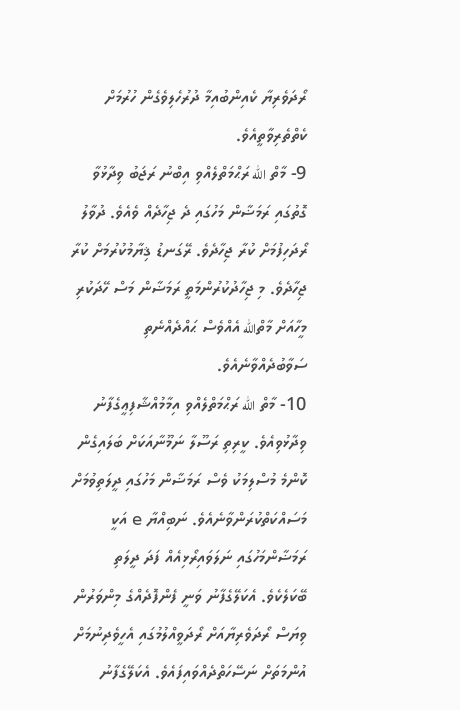ރޯދަވެރިޔާ ކެއިންބުއިމާ ދުރުހެލިވެގެން ހުރުމަށް ކެތްތެރިވާތީއެވެ.
9- މާތް الله ރަޙްމަތްލެއްވި އިބްނު ރަޖަބު ވިދާޅުވާ ގޮތުގައި ރަމަޟާން މަހުގައި ދެ ޖިހާދެއް ވެއެވެ. ދުވާލު ރޯދަހިފުމަށް ކުރާ ޖިހާދެވެ. ރޭގަނޑު ޤިޔާމުކުރުމަށް ކުރާ ޖިހާދެވެ. މި ޖިހާދުކުރުންމަތީ ރަމަޟާން މަސް ހޭދަކުރި މީހާއަށް މާތްالله އެއްވެސް ޙައްދެއްނެތި ސަވާބުދެއްވާނެއެވެ.
10- މާތް الله ރަޙްމަތްލެއްވި އިމާމުއްޝާފިޢީގެފާނު ވިދާޅުވިއެވެ. ކީރިތި ރަސޫލާ ނަމޫނާއަކަށް ބަލައިގެން ކޮންމެ މުސްލިމަކު ވެސް ރަމަޟާން މަހުގައި ދީލަތިވުމަށް މަސައްކަތްކުރަންވާނެއެވެ. ނަބިއްޔާ e އަކީ ރަމަޟާންމަހުގައި ނަލަވައިރޯޅިއެއް ފަދަ ދީލަތި ބޭކަލެކެވެ. އެކަލޭގެފާނު ވަނީ ފެންފޮދެއްގެ މިންވަރުން ވިޔަސް ރޯދަވެރިޔާއަށް ރޯދަވީއްލުމުގައި އެހީވެދިނުމަށް އުންމަތަށް ނަސޭހަތްދެއްވައިފައެވެ. އެކަލޭގެފާނު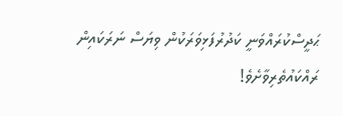ޙަދީސްކުރައްވަނީ ކަދުރުފަޅިވަރަކުން ވިޔަސް ނަރަކައިން ރައްކައުތެރިވާށެވެ!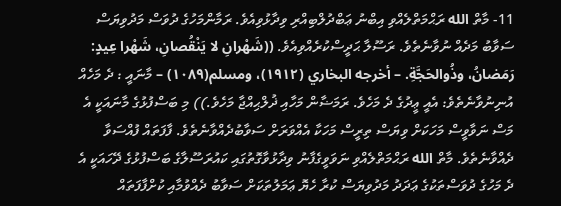11- މާތް الله ރަޙްމަތްލެއްވި އިބްނު ޢަބްދުލްބިއްރި ވިދާޅުވިއެވެ. ރަމާންމަހުގެ ދުވަސް މަދުވިޔަސް ސަވާބު މަދެއް ނުވާނެތެވެ. ރަސޫލާ ޙަދީސްކުރެއްވިއެވެ. ((شَهْرانِ لا يَنْقُصانِ، شَهْرا عِيدٍ: رَمَضانُ، وذُوالحَجَّةِ. – أخرجه البخاري (١٩١٢)، ومسلم(١٠٨٩) – މާނައީ : ދެ މަހެއް އުނިނުވާނެތެވެ: އެއީ ޢީދުގެ ދެ މަހެވެ. ރަމަޟާން މަހާއި ޛުލްޙިއްޖާ މަހެވެ.)) މި ބަސްފުޅުގެ މާނައަކީ އެ މަސް ނަވާވީސް މަހަކަށް ވިޔަސް ތިރީސް މަހަކާ އެއްވަރަށް ސަވާބުދެއްވާނެތެވެ. ފާފަތައް ފުއްސަވާ ދެއްވާނެތެވެ. މާތް الله ރަޙްމަތްލެއްވި ނަވަވީގެފާނު ވިދާޅުވާގޮތުގައި ކައުރަސޫލާގެ ބަސްފުޅުގެ ދޭހައަކީ އެ ދެ މަހުގެ ދުވަސްތަކުގެ ޢަދަދު މަދުވިޔަސް ކުރާ ހެޔޮ ޢަމަލުތަކަށް ސަވާބު ދެއްވުމާއި ކުށްފާފަތައް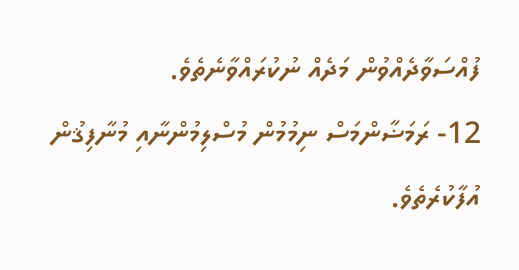ފުއްސަވާދެއްވުން މަދެއް ނުކުރައްވާނެތެވެ.
12- ރަމަޟާންމަސް ނިމުމުން މުސްލިމުންނާއި މުނާފިޤުން އުފާކުރެތެވެ.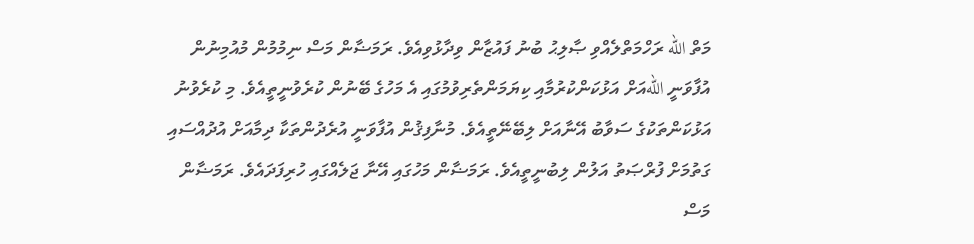މަތް الله ރަހްމަތްލެއްވި ޞާލިޙު ބުނު ފައުޒާން ވިދާޅުވިއެވެ. ރަމަޟާން މަސް ނިމުމުން މުއުމިނުން އުފާވަނީ اللهއަށް އަޅުކަންކުރުމާއި ކިޔަމަންތެރިވުމުގައި އެ މަހުގެ ބޭނުން ކުރެވުނީތީއެވެ. މި ކުރެވުނު އަޅުކަންތަކުގެ ސަވާބު އޭނާއަށް ލިބޭނޭތީއެވެ. މުނާފިޤުން އުފާވަނީ އުރެދުންތަކާ ދިމާއަށް އުދުއްސައި ގަތުމަށް ފުރްޞަތު އަލުން ލިބުނީތީއެވެ. ރަމަޟާން މަހުގައި އޭނާ ޖަލެއްގައި ހުރިފަދައެވެ. ރަމަޟާން މަސް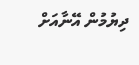ދިޔުމުން އޭނާއަށް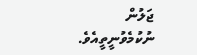ޖަލުން ނުކުމެވުނީތީއެވެ.